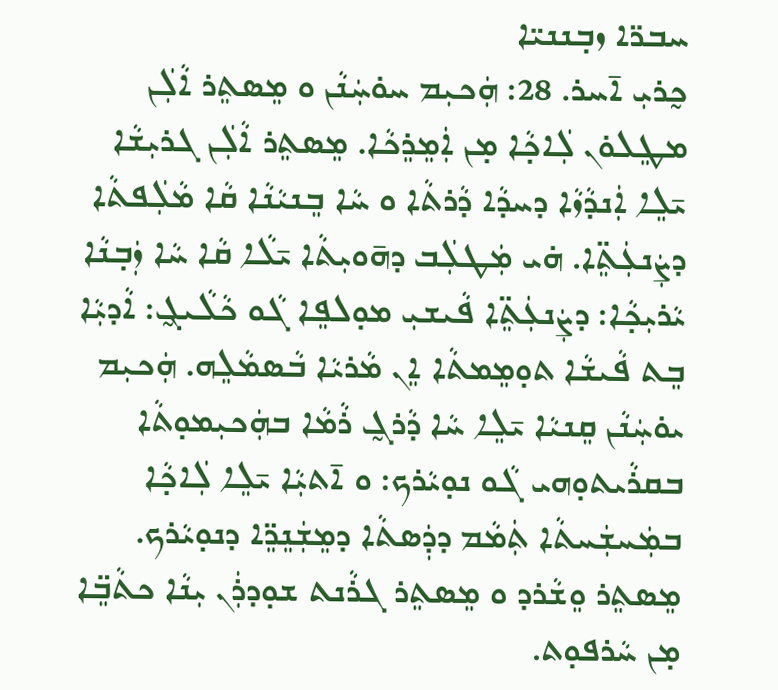ܚܒܪ̈ܐ ܙܒ̣ܢܢܝ̈ܐ
ܟ̰ܪܝܼ ܐ̄ܚܪ. 28: ܗܲܟܝܼܡ ܚܘ̇ܚܲܢܵܢ ܘ ܡܸܣܬܸܪ ܐܵܠܲܢ ܡܛܸܠܘ̇ܢ ܠܲܐܟ̣ܵܐ ܡ̣ܢ ܐܲܡܸܪܸܟܵܐ. ܡܸܣܬܸܪ ܐܵܠܲܢ ܓܪܝܼܫܵܐ ܝ̄ܠܸܐ ܐܲܢܕܵܙܵܐ ܕܚܕܵܐ ܕܵܪܬܵܐ ܘ ܚܵܐ ܒܸܢܝܵܢܵܐ ܩܵܐ ܡܵܠܲܦܬܵܐ ܕܨܲܢܥܲܬܸ̈ܐ. ܗ̇ܝ ܡܲܛܠܲܒ ܕܗ̄ܘܝܼܬܵܐ ܝ̄ܠܵܐ ܩܵܐ ܚܵܐ ܙܲܒ̣ܢܵܐ ܝܵܪܝܼܟ̣ܵܐ: ܕܨܲܢܥܲܬܸ̈ܐ ܦܵܝܫܝܼ ܡܘ̣ܠܦܸܐ ܓܵܘ ܟܵܠܵܝܓ̰: ܐܵܕܝܼܵܐ ܒܸܬ ܦܵܝܫܵܐ ܬܘ̣ܡܸܡܬܵܐ ܐܸܢ ܡܵܪܝܵܐ ܒܵܣܡܵܠܸܗ. ܗܲܟܝܼܡ ܝܘ̇ܚܲܢܵܢ ܩܸܢܝܵܐ ܝ̄ܠܸܐ ܚܵܐ ܕܵܪܓ̰ ܪܵܡܵܐ ܒܗܲܟܝܼܡܘ̣ܬܵܐ ܒܩܪܵܝܬܘ̣ܗܝ ܓܵܘ ܢܘ̣ܝܵܪܟ: ܘ ܐ̄ܬܝܼܵܐ ܝ̄ܠܸܐ ܠܲܐܟ̣ܵܐ ܒܡܲܚܫܲܚܬܵܐ ܬܲܡܵܡ ܕܕܲܣܬܵܐ ܕܡܸܫܲܢܸܪܸ̈ܐ ܕܢܘ̣ܝܵܪܟ.
ܡܸܣܬܸܪ ܘܸܫܵܪܕ ܘ ܡܸܣܬܸܪ ܓܪܵܢܬ ܫܘ̣ܕܪܲܢ ܝܼܢܵܐ ܟܬܵܒܸ̈ܐ ܡ̣ܢ ܚܵܪܦܘ̣ܬ.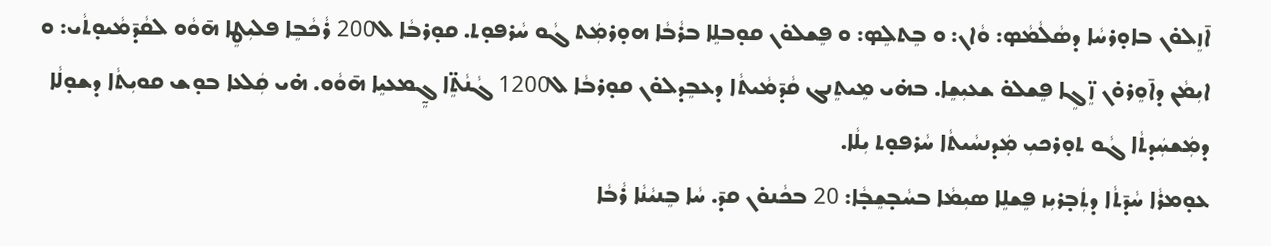ܐ̄ܙܸܠܘ̇ܢ ܒܐܘ̣ܪܚܵܐ ܕܣܵܠܵܡܵܤ: ܘܵܐܢ: ܘ ܒܸܬܠܸܤ: ܘ ܦܸܫܠܘ̇ܢ ܩܘ̣ܒܠܸܐ ܒܪܵܒܵܐ ܗܘ̣ܪܡܲܬ ܓܵܘ ܚܵܪܦܘ̣ܬ. ܩܘ̣ܪܒܵܐ ܠ200 ܪܵܟܵܒܸܐ ܦܠܝܼܛܸܐ ܗ̄ܘܵܘ ܠܩܵܕ̄ܡܵܝܘ̣ܬܵܝ: ܘ ܐܝܼܡܵܢ ܕܐ̄ܘܸܪܘ̇ܢ ܙܸ̈ܓܸܐ ܦܸܫܠܘ̇ ܫܥܝܼܫܸܐ. ܒܗ̇ܝ ܡܸܝܬܸܢܓ ܩܵܕ̄ܡܵܝܬܵܐ ܕܥܒܸܕܠܘ̇ܢ ܩܘ̣ܪܒܵܐ ܠ1200 ܓܵܢܵܬܸ̈ܐ ܓ̰ܸܡܥܝܸܐ ܗ̄ܘܵܘ. ܗ̇ܝ ܩܲܠܥܐ ܒܘ̣ܫ ܩܘܝܼܬܵܐ ܕܫܘ̣ܠܵܐ ܕܡܲܫܚܲܕܬܵܐ ܓܵܘ ܬܘ̣ܪܟܝܼ ܡܲܕܢܚܵܝܬܵܐ ܚܵܪܦܘ̣ܬ ܝܼܠܵܐ.
ܥܘ̣ܡܪܵܐ ܚܵܕ̄ܬܵܐ ܕܬܲܒ̣ܪܝܼܙ ܦܸܫܠܸܐ ܣܝܼܡܵܐ ܒܚܵܒ̣ܫܸܒ̣ܵܐ: 20 ܒܟܵܢܘ̇ܢ ܩܕ̄. ܚܵܐ ܒܸܢܝܵܢܵܐ ܪܵܒܵܐ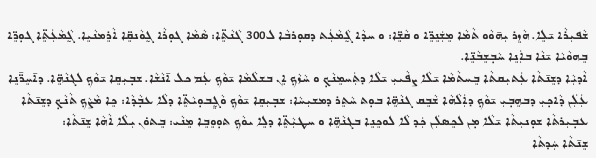ܫܵܦܝܼܪܵܐ ܝ̄ܠܸܐ. ܗܵܙܸܪ ܝܼܗ̄ܘܵܘ ܬܵܡܵܐ ܡܸܫܲܢܸܪܸ̈ܐ ܘ ܩܵܫܸ̈ܐ: ܘ ܚܕܵܐ ܓ̰ܵܡܵܥܲܬ ܕܩܘ̣ܪܒܵܐ ܠ300 ܓܵܢܵܬܸ̈ܐ: ܣܵܡܵܐ ܓܘ̣ܪܵܐ ܓ̰ܘܵܢܩܸ̈ܐ ܐܵܪܸܡܢܵܝܸܐ. ܓ̰ܵܡܵܥܲܬܸ̈ܐ ܓܘ̣ܪܸ̈ܐ ܒܸܗܘܵܝܵܐ ܝ̄ܢܵܐ ܒܐܲܢܸܐ ܚܵܒ̣ܫܸܒܵܢܸ̈ܐ.
ܐܵܕܝܼܵܐ ܕܫܸܢ̄ܬܵܐ ܥܲܬܝܼܩܬܵܐ ܒܸܚܬܵܡܵܐ ܝ̄ܠܵܐ ܨܦܵܝܝܼ ܝ̄ܠܵܐ ܕܬܲܚܡܸܢܵܟ̣ ܘ ܚܵܙܵܟ̣ ܐܸܢ ܒܫܠܵܡܵܐ ܝ̄ܘܵܟ̣ ܥܲܡ ܟܠ ܐ̄ܢܵܫܵܐ. ܫܒ̣ܝܼܩܸܐ ܝ̄ܘܵܟ̣ ܠܓܢܵܗܸ̈ܐ. ܕܐ̄ܚܸܪ̈̄ܢܸܐ ܥܲܠܲܢ ܕܵܐܟ̣ܝܼ ܕܒܗܸܒ̣ܝܼ ܝ̄ܘܵܟ̣ ܕܐܲܠܵܗܵܐ ܫܵܒܸܩ ܓܢܵܗܸ̈ܐ ܒܘ̣ܬ ܚܵܬܸܪ ܕܡܫܝܼܚܵܐ: ܫܒ̣ܝܼܩܸܐ ܝ̄ܘܵܟ̣ ܘܵܓ̰ܸܒܘ̣ܝܵܬܸ̈ܐ ܕܠܵܐ ܥܒ̣ܵܕܵܐ: ܟܸܐ ܡܵܨܵܟ̣ ܬܵܢܵܟ̣ ܕܫܸܢ̄ܬܵܐ ܥܒ̣ܝܼܪܬܵܐ ܫܘ̣ܢܝܼܬܵܐ ܝ̄ܠܵܐ ܡ̣ܢ ܠܟܸܣܠܲܢ ܟܲܕ ܠܵܐ ܠܘܟܸܢܸܐ ܒܓܢܵܗܸ̈ܐ ܘ ܚܛܝܼܵܬܸ̈ܐ ܕܠܸܐ ܝܘܵܟ̣ ܬܘ̣ܘܸܒܸܐ ܡܸܢܵܝ: ܒܸܬܘ̇ܢ ܝܼܠܵܐ ܐܵܗܵܐ ܫܸܢ̄ܬܵܐ:
ܫܸܢ̄ܬܵܐ ܚܲܕܬܵܐ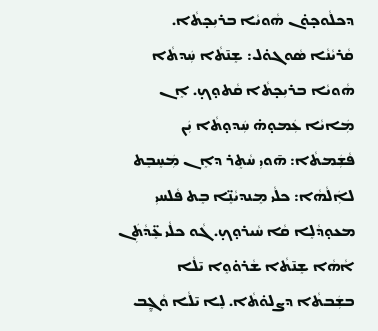ܕܟܠܵܘܟ̣ܘ̇ܢ ܗܵܘܝܵܐ ܒܪܝܼܟ̣ܬܵܐ.
ܩܵܪܝܵܢܵܐ ܣܵܘܓܘ̇ܠ: ܫܸܢ̄ܬܵܐ ܚܲܕܬܵܐ ܗܵܘܝܵܐ ܒܪܝܼܟ̣ܬܵܐ ܩܵܬܘ̣ܟ̣. ܐܸܢ ܡܲܐܝܵܐ ܥܲܡܘ̣ܗ̇ ܚܲܕܘ̣ܬܵܐ ܝܲܢ ܦܵܫܲܡܬܵܐ: ܗ̄ܘܝܼ ܚܵܬܸܪ ܕܐܸܢ ܡܲܚܸܒܸܬ ܠܐܲܠܵܗܵܐ: ܟܠܵܝ ܡܸܢܕܝܵܢܸ̈ܐ ܒܸܬ ܦܵܠܚܝܼ ܡܥܘ̣ܕܵܠܸܐ ܩܵܐ ܚܵܝܪܘ̣ܟ̣. ܓܵܘ ܟܠܵܝ ܥܸ̈ܕܵܬܲܢ ܐܵܗܵܐ ܫܸܢ̄ܬܵܐ ܫܵܪܘ̇ܘܸܐ ܝ̄ܠܵܐ ܒܫܲܒܬܵܐ ܕܨܠܘ̇ܬܵܐ. ܠܸܐ ܝ̄ܠܵܐ ܘܵܓ̰ܸܒ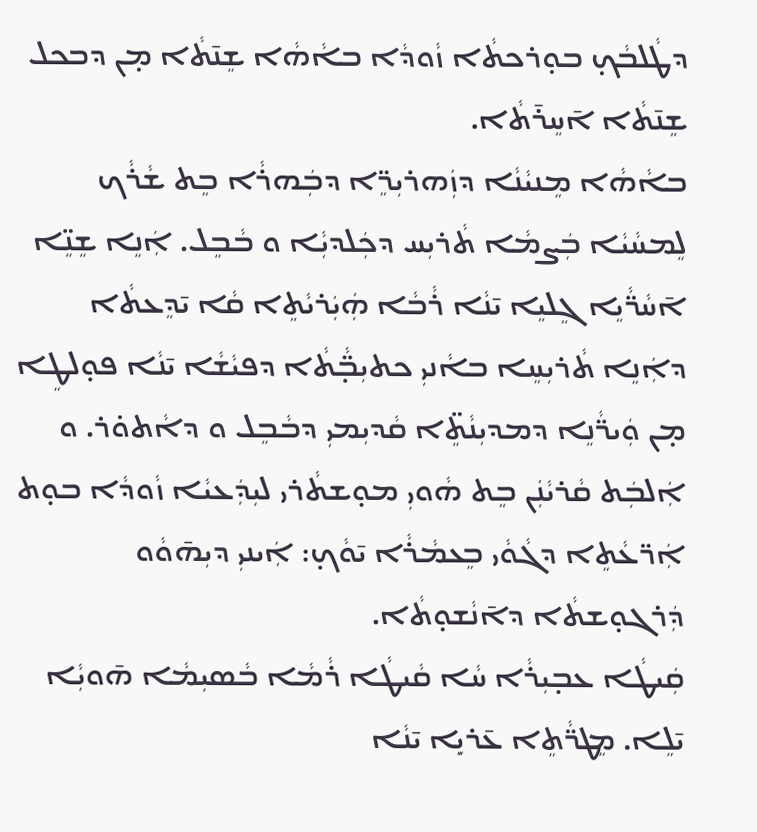ܕܛܵܠܒܵܟ̣ ܒܘ̣ܪܟܬܵܐ ܙܵܘܕܵܐ ܒܐܵܗܵܐ ܫܸܢ̄ܬܵܐ ܡ̣ܢ ܕܒܟܠ ܫܸܢ̄ܬܵܐ ܐ̄ܚܸܪ̄ܬܵܐ.
ܒܐܵܗܵܐ ܡܸܢܝܵܢܵܐ ܕܙܲܗܪܝܼܪܸ̈ܐ ܕܒܲܗܪܵܐ ܒܸܬ ܫܵܪܵܟ ܠܸܡܚܵܝܵܐ ܒܲܨܡܵܐ ܬܵܪܝܼܚ ܕܟܲܠܕܝܼܵܐ ܘ ܒܵܒܸܠ. ܐܲܢܸܐ ܫܸܢܸ̈ܐ ܐ̄ܚܵܪ̈ܵܝܸܐ ܓܸܠܝܸܐ ܝ̄ܢܵܐ ܪܵܒܵܐ ܗܲܝܲܪܝܵܬܸܐ ܩܵܐ ܝ̄ܕܸܥܬܵܐ ܕܐܲܢܸܐ ܬܵܪܝܼܚܸܐ ܒܐܵܢܝܼ ܟܬܝܼܒ̣̈ܵܬܵܐ ܕܦܝܵܫܵܐ ܝ̄ܢܵܐ ܦܘ̣ܠܛܸܐ ܡ̣ܢ ܘܲܝܪ̈ܵܢܸܐ ܕܡܕܝܼܢܵܬܸ̈ܐ ܩܵܕܝܼܡܝܼ ܕܒܵܒܸܠ ܘ ܕܐܵܬܘ̇ܪ. ܘ ܐܲܠܒܲܬ ܩܵܪܝܵܢܲܢ ܒܸܬ ܗܵܘܝܼ ܡܘ̣ܫܬܵܪܝ ܠܝܼܕܲܥܝܵܐ ܙܵܘܕܵܐ ܒܘ̣ܬ ܐܲܪ̈ܥܵܬܸܐ ܕܓܵܘܵܝ ܒܸܥܡܵܪܵܐ ܝ̄ܘܵܟ̣: ܐܲܝܢܝܼ ܕܝܼܗ̄ܘܵܘ ܕܲܪܓܘ̣ܫܬܵܐ ܕܐ̄ܢܵܫܘ̣ܬܵܐ.
ܩܲܝܛܵܐ ܥܒ̣ܝܼܪܵܐ ܚܵܐ ܩܵܝܛܵܐ ܪܵܡܵܐ ܒܵܣܝܼܡܵܐ ܗ̄ܘܝܼܵܐ ܝ̄ܠܸܐ. ܡܸܛܪ̈ܵܬܸܐ ܥ̄ܪܝܼܸܐ ܝ̄ܢܵܐ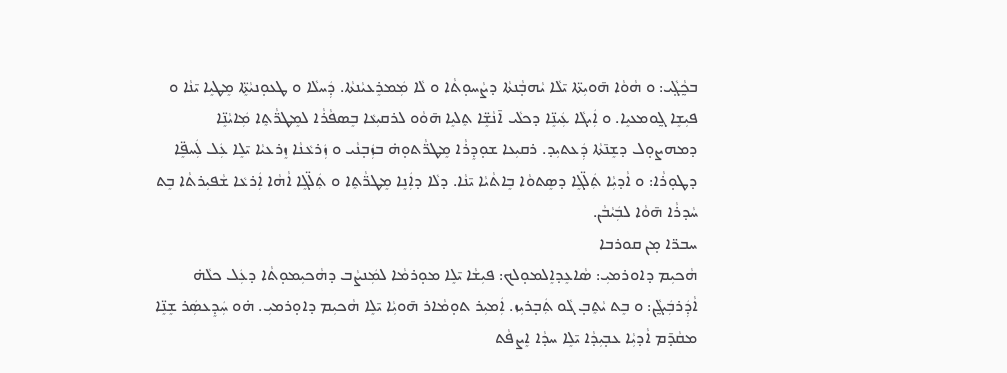ܒܟ̰ܵܓ̣ܵܝ: ܘ ܗܵܘܵܐ ܗ̄ܘܝܼܬ̈ܐ ܝ̄ܠܵܐ ܝܵܗܒ̣ܵܢܬܵܐ ܕܨܵܚܘ̣ܬܵܐ ܘ ܠܵܐ ܡܲܡܪܸܥܝܵܢܬܵܐ. ܕܲܚܠܵܐ ܘ ܛܥܘ̣ܢܝܵܬܸ̈ܐ ܡܸܛܝܸܐ ܝ̄ܢܵܐ ܘ ܦܝܼܫܸܐ ܓ̰ܘܡܥܝܸܐ. ܘ ܐܲܝܓܵܐ ܥܲܝܢܸ̈ܐ ܕܟܠܵܝ ܐ̄ܢܵܫܸ̈ܐ ܬܸܠܝܸܐ ܗ̄ܘܵܘ ܠܪܩܝܼܥܵܐ ܒܸܣܦܵܪܵܐ ܠܡܸܛܪ̈ܵܬܸܐ ܡܲܐܝܵܢܸ̈ܐ ܕܡܗܨܘ̣ܠ ܕܫܸܢ̄ܬܵܐ ܕܲܥܬܝܼܕ. ܪܩܝܼܥܐ ܫܘ̣ܕܸܪܵܐ ܡܸܛܪ̈ܵܬܘ̣ܗ̇ ܒܙܲܒ̣ܢܵܝ ܘ ܙܲܪܥܵܢܵܐ ܙܸܪܥܝܵܐ ܝ̄ܠܸܐ ܥܲܠ ܠܲܚܦܸ̈ܐ ܕܛܘ̣ܪܵܐ: ܘ ܐܵܕܝܼܵܐ ܬܲܠ̈ܓܸܐ ܕܣܸܬܘܵܐ ܒܸܐܬܵܝܵܐ ܝ̄ܢܵܐ. ܕܠܵܐ ܕܐܲܢܸܐ ܡܸܛܪ̈ܵܬܸܐ ܘ ܬܲܠ̈ܓܸܐ ܐܵܗܵܐ ܐܲܪܥܵܐ ܫܵܦܝܼܪܬܵܐ ܒܸܬ ܚܵܕܪܵܐ ܗ̄ܘܵܐ ܠܒܲܝܵܒܵܢ.
ܚܒܪ̈ܐ ܡ̣ܢ ܩܘܪܒܐ
ܗܵܟܝܼܡ ܕܐܘܪܡܝܼ: ܣܵܐܥܸܕܐܸܠܡܘ̣ܠܟ: ܦܝܼܫܵܐ ܝ̄ܠܸܐ ܡܘ̣ܪܡܵܐ ܠܡܲܢܨܵܒ ܕܗܵܟܝܼܡܘ̣ܬܵܐ ܕܥܲܠ ܟܠܵܗ̇ ܐܵܕܲܪܒܲܝܓ̰ܵܢ: ܘ ܒܸܬ ܝܵܬܸܒ̣ ܓܵܘ ܬܲܒ̣ܪܝܼܙ. ܐܲܡܝܼܪ ܬܘ̣ܡܵܐܪ ܗ̄ܘܝܼܵܐ ܝ̄ܠܸܐ ܗܵܟܝܼܡ ܕܐܘ̣ܪܡܝܼ. ܗ̇ܘ ܚܲܕܸܥܣܲܪ ܫܸܢܸ̈ܐ ܡܩܵܕ̄ܡ ܐܵܕܝܼܵܐ ܥܒ̣ܝܼܕܵܐ ܝ̄ܠܸܐ ܚܕܵܐ ܐܸܨܦܵܬ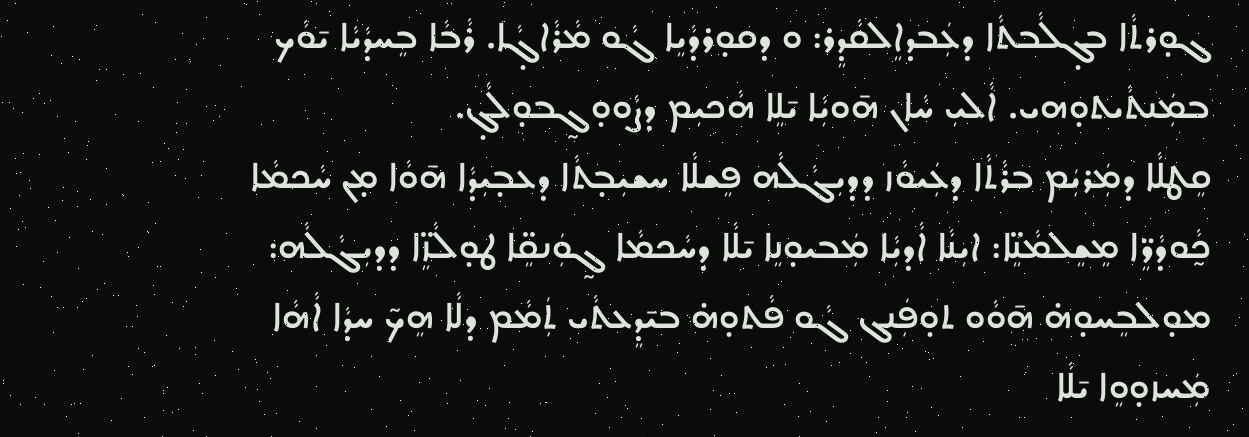ܓܘ̣ܪܬܵܐ ܒܓ̣ܠܵܒܬܵܐ ܕܥܲܒܕܐܸܠܩܵܕܸܪ: ܘ ܕܩܘ̣ܪܕܵܝܸܐ ܓܵܘ ܡܵܪܵܐܓ̣ܵܐ. ܪܵܒܵܐ ܒܸܚܕܵܝܵܐ ܝ̄ܘܵܟ ܒܡܲܢܬܵܝܬܘ̣ܗܝ. ܐܵܠܝܼ ܚܵܐܢ ܗ̄ܘܝܼܵܐ ܝ̄ܠܸܐ ܗܵܟܝܼܡ ܕܨܵܘܘ̣ܓ̰ܒܘ̣ܠܵܓ̣.
ܩܸܛܠܵܐ ܕܡܲܪܝܲܡ ܒܪܵܬܵܐ ܕܥܲܝܘܵܙ ܕܕܝܼܓܵܠܵܗ ܦܸܫܠܵܐ ܚܫܝܼܒ̣ܬܵܐ ܕܥܒ̣ܝܼܕܵܐ ܗ̄ܘܵܐ ܡ̣ܢ ܚܵܟܡܵܐ ܟ̰ܵܘܕܵܪܸ̈ܐ ܡܸܫܸܠܡܵܢܸ̈ܐ: ܐܝܼܢܵܐ ܐܵܕܝܼܵܐ ܡܲܒܝܘ̣ܢܸܐ ܝ̄ܠܵܐ ܕܚܵܟܡܵܐ ܓ̰ܘܲܢܩܸ̈ܐ ܛܘ̣ܠܵܙܸ̈ܐ ܕܕܝܼܓܵܠܵܗ: ܡܘ̣ܠܒܸܚܘ̣ܗ̇ ܗ̄ܘܵܘ ܬܘ̣ܦܲܢܓ ܓܵܘ ܦܵܬܘ̣ܗ̇ ܒܝ̄ܕܸܥܬܵܝ ܬܲܡܵܡ ܕܠܵܐ ܗܸܟ̃ ܚܕܵܐ ܐܵܗܵܐ ܡܲܚܙܘ̣ܘܸܐ ܝ̄ܠܵܐ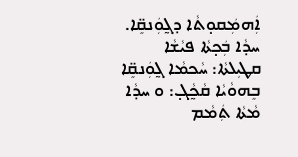ܐܲܗܡܲܩܘ̣ܬܵܐ ܕܓ̰ܘܲܢܩܸ̈ܐ. ܚܕܵܐ ܒܲܟ̣ܬܵܐ ܦܝܵܫܵܐ ܩܛܝܼܠܬܵܐ: ܚܵܟܡܵܐ ܓ̰ܘܲܢܩܸ̈ܐ ܒܸܗܘܵܝܵܐ ܩܵܟ̰ܵܓ̣: ܘ ܚܕܵܐ ܡܵܬܵܐ ܬܲܡܵܡ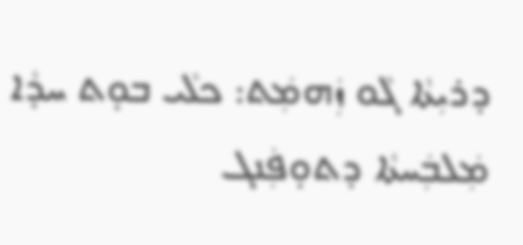ܕܪܝܼܬܵܐ ܓܵܘ ܙܲܗܡܲܬ: ܟܠܵܝ ܒܘ̣ܬ ܚܕܵܐ ܡܲܠܒܲܚܬܵܐ ܕܬܘ̣ܦܲܢܓ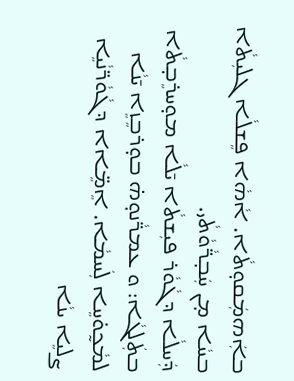ܒܐܲܗܡܲܩܘ̣ܬܵܐ. ܐܵܗܵܐ ܦܸܫܠܵܐ ܓܠܝܼܬܵܐ ܒܚܵܐ ܡ̣ܢ ܚܲܒ̣ܪ̈ܵܘܵܬܵܝ.
ܕܲܚܠܵܐ ܕܓܵܘܵܪ ܦܝܼܫܬܵܐ ܝ̄ܠܵܐ ܡܘ̣ܚܪܸܒ̣ܬܵܐ ܒܬܲܠܓܵܐ: ܘ ܥܡܪ̈ܵܢܘ̣ܗ̇ ܒܘ̣ܪܒܸܙܸܐ ܝ̄ܢܵܐ ܠܡܵܟ̰ܘ̇ܚܸܐ ܠܲܚܡܵܐ. ܐܸܡܸ̈ܐܐ ܕܓܵܘܵܪ̈ܢܵܝܸܐ ܨܠܝܸܐ ܝܢܵܐ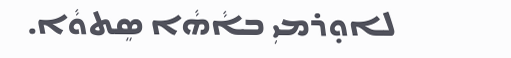ܠܐܘ̣ܪܡܝܼ ܒܐܵܗܵܐ ܣܸܬܘܵܐ.